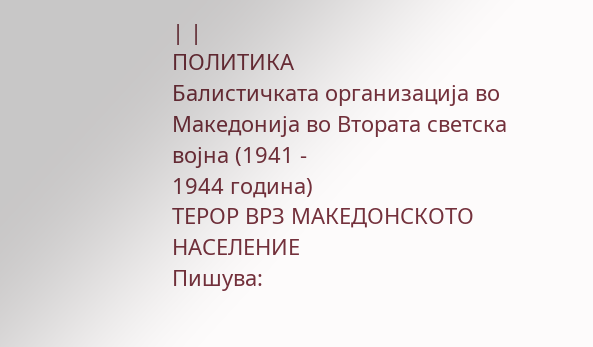| |
ПОЛИТИКА
Балистичката организација во Македонија во Втората светска војна (1941 -
1944 година)
ТЕРОР ВРЗ МАКЕДОНСКОТО НАСЕЛЕНИЕ
Пишува: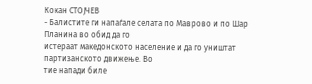Кокан СТОЈЧЕВ
- Балистите ги напаѓале селата по Маврово и по Шар Планина во обид да го
истераат македонското население и да го уништат партизанското движење. Во
тие напади биле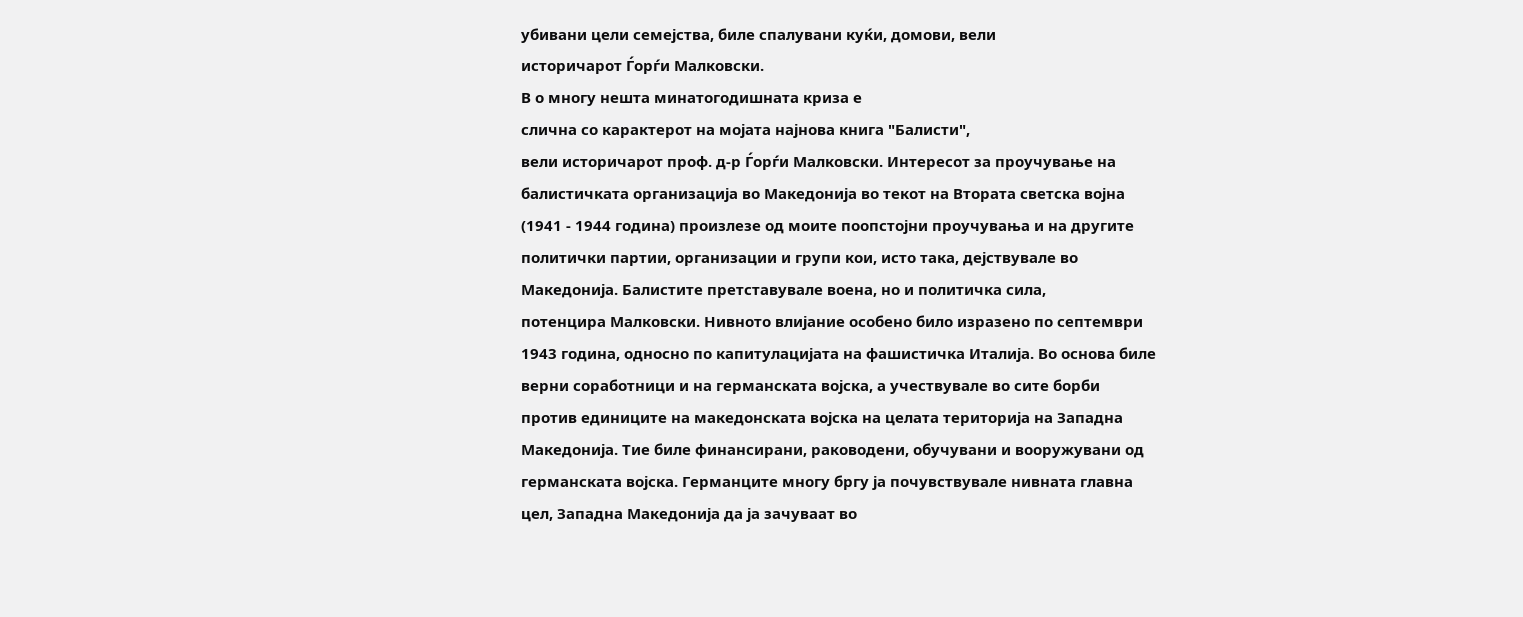убивани цели семејства, биле спалувани куќи, домови, вели
историчарот Ѓорѓи Малковски.
В о многу нешта минатогодишната криза е
слична со карактерот на мојата најнова книга "Балисти",
вели историчарот проф. д-р Ѓорѓи Малковски. Интересот за проучување на
балистичката организација во Македонија во текот на Втората светска војна
(1941 - 1944 година) произлезе од моите поопстојни проучувања и на другите
политички партии, организации и групи кои, исто така, дејствувале во
Македонија. Балистите претставувале воена, но и политичка сила,
потенцира Малковски. Нивното влијание особено било изразено по септември
1943 година, односно по капитулацијата на фашистичка Италија. Во основа биле
верни соработници и на германската војска, а учествувале во сите борби
против единиците на македонската војска на целата територија на Западна
Македонија. Тие биле финансирани, раководени, обучувани и вооружувани од
германската војска. Германците многу бргу ја почувствувале нивната главна
цел, Западна Македонија да ја зачуваат во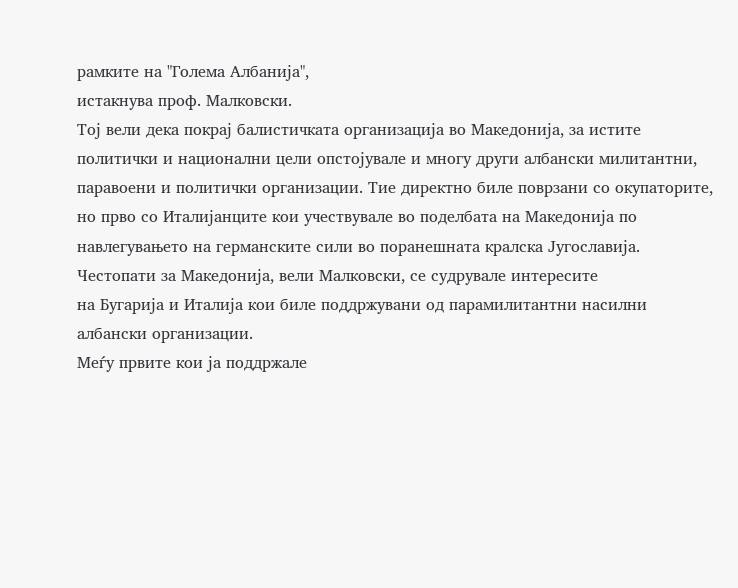рамките на "Голема Албанија",
истакнува проф. Малковски.
Тој вели дека покрај балистичката организација во Македонија, за истите
политички и национални цели опстојувале и многу други албански милитантни,
паравоени и политички организации. Тие директно биле поврзани со окупаторите,
но прво со Италијанците кои учествувале во поделбата на Македонија по
навлегувањето на германските сили во поранешната кралска Југославија.
Честопати за Македонија, вели Малковски, се судрувале интересите
на Бугарија и Италија кои биле поддржувани од парамилитантни насилни
албански организации.
Меѓу првите кои ја поддржале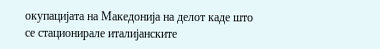окупацијата на Македонија на делот каде што
се стационирале италијанските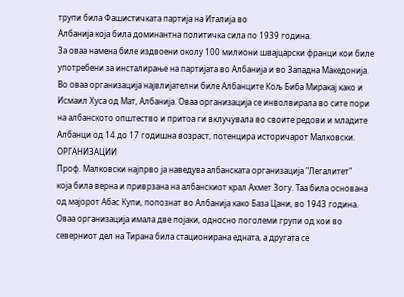трупи била Фашистичката партија на Италија во
Албанија која била доминантна политичка сила по 1939 година.
За оваа намена биле издвоени околу 100 милиони швајцарски франци кои биле
употребени за инсталирање на партијата во Албанија и во Западна Македонија.
Во оваа организација највлијателни биле Албанците Кољ Биба Миракај како и
Исмаил Хуса од Мат, Албанија. Оваа организација се инволвирала во сите пори
на албанското општество и притоа ги вклучувала во своите редови и младите
Албанци од 14 до 17 годишна возраст, потенцира историчарот Малковски.
ОРГАНИЗАЦИИ
Проф. Малковски најпрво ја наведува албанската организација "Легалитет"
која била верна и приврзана на албанскиот крал Ахмет Зогу. Таа била основана
од мајорот Абас Купи, попознат во Албанија како База Цани, во 1943 година.
Оваа организација имала две појаки, односно поголеми групи од кои во
северниот дел на Тирана била стационирана едната, а другата се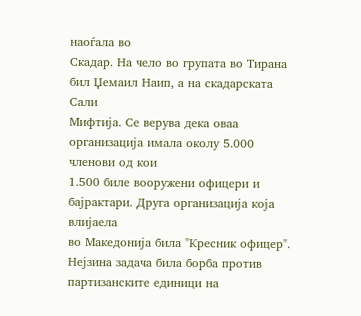наоѓала во
Скадар. На чело во групата во Тирана бил Џемаил Наип, а на скадарската Сали
Мифтија. Се верува дека оваа организација имала околу 5.000 членови од кои
1.500 биле вооружени офицери и бајрактари. Друга организација која влијаела
во Македонија била "Кресник офицер". Нејзина задача била борба против
партизанските единици на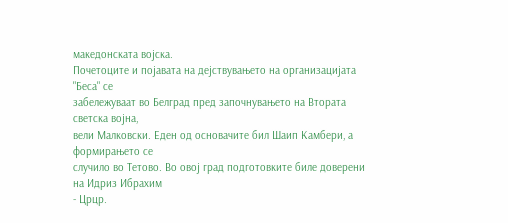македонската војска.
Почетоците и појавата на дејствувањето на организацијата "Беса" се
забележуваат во Белград пред започнувањето на Втората светска војна,
вели Малковски. Еден од основачите бил Шаип Камбери, а формирањето се
случило во Тетово. Во овој град подготовките биле доверени на Идриз Ибрахим
- Црцр.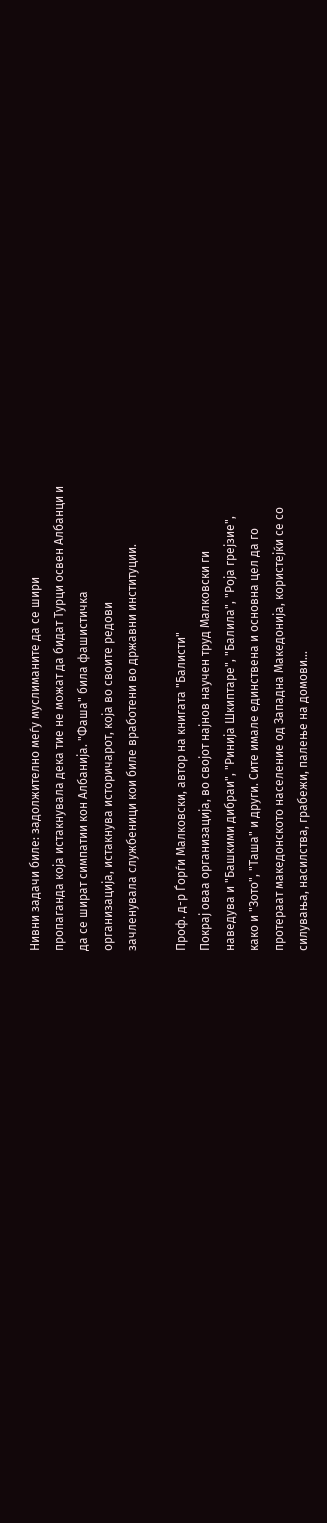Нивни задачи биле: задолжително меѓу муслиманите да се шири
пропаганда која истакнувала дека тие не можат да бидат Турци освен Албанци и
да се шират симпатии кон Албанија. "Фаша" била фашистичка
организација, истакнува историчарот, која во своите редови
зачленувала службеници кои биле вработени во државни институции.

Проф. д-р Ѓорѓи Малковски, автор на книгата "Балисти"
Покрај оваа организација, во својот најнов научен труд Малковски ги
наведува и "Башкими дибраи", "Ринија Шкиптаре", "Балила", "Роја грејзие",
како и "Зото", "Таша" и други. Сите имале единствена и основна цел да го
протераат македонското население од Западна Македонија, користејќи се со
силувања, насилства, грабежи, палење на домови...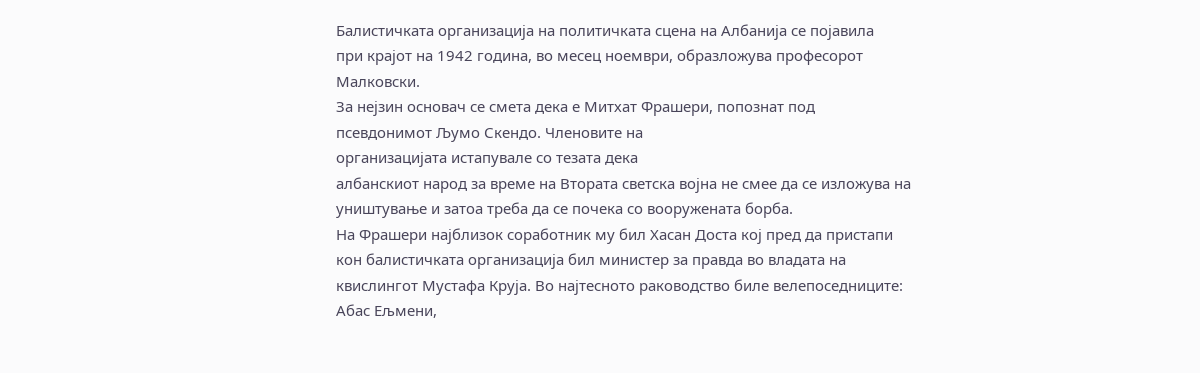Балистичката организација на политичката сцена на Албанија се појавила
при крајот на 1942 година, во месец ноември, образложува професорот
Малковски.
За нејзин основач се смета дека е Митхат Фрашери, попознат под
псевдонимот Љумо Скендо. Членовите на
организацијата истапувале со тезата дека
албанскиот народ за време на Втората светска војна не смее да се изложува на
уништување и затоа треба да се почека со вооружената борба.
На Фрашери најблизок соработник му бил Хасан Доста кој пред да пристапи
кон балистичката организација бил министер за правда во владата на
квислингот Мустафа Круја. Во најтесното раководство биле велепоседниците:
Абас Ељмени,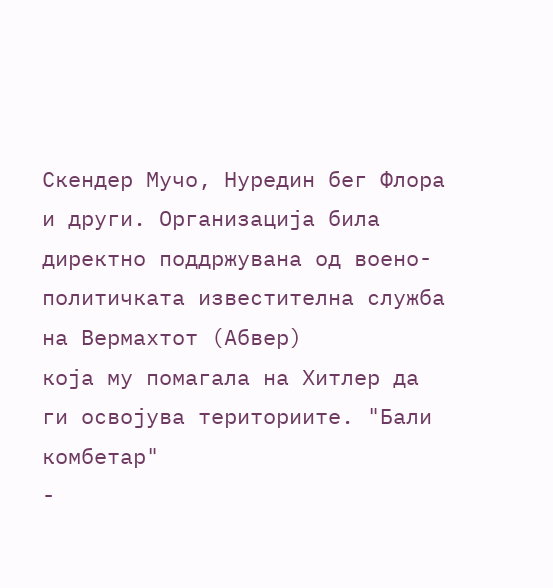Скендер Мучо, Нуредин бег Флора и други. Организација била
директно поддржувана од воено-политичката известителна служба на Вермахтот (Абвер)
која му помагала на Хитлер да ги освојува териториите. "Бали комбетар"
-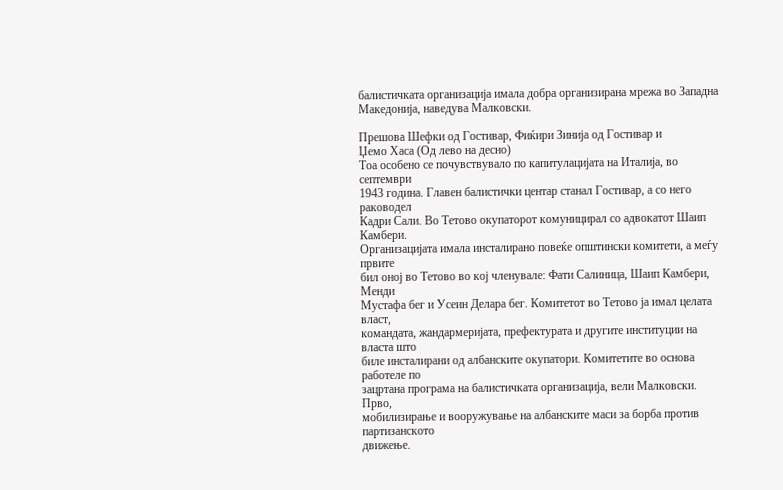балистичката организација имала добра организирана мрежа во Западна
Македонија, наведува Малковски.

Прешова Шефки од Гостивар, Фиќири Зинија од Гостивар и
Џемо Хаса (Од лево на десно)
Тоа особено се почувствувало по капитулацијата на Италија, во септември
1943 година. Главен балистички центар станал Гостивар, а со него раководел
Кадри Сали. Во Тетово окупаторот комуницирал со адвокатот Шаип Камбери.
Организацијата имала инсталирано повеќе општински комитети, а меѓу првите
бил оној во Тетово во кој членувале: Фати Салиница, Шаип Камбери, Менди
Мустафа бег и Усеин Делара бег. Комитетот во Тетово ја имал целата власт,
командата, жандармеријата, префектурата и другите институции на власта што
биле инсталирани од албанските окупатори. Комитетите во основа работеле по
зацртана програма на балистичката организација, вели Малковски. Прво,
мобилизирање и вооружување на албанските маси за борба против партизанското
движење.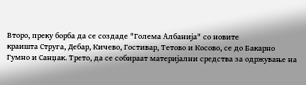Второ, преку борба да се создаде "Голема Албанија" со новите
краишта Струга, Дебар, Кичево, Гостивар, Тетово и Косово, се до Бакарно
Гумно и Санџак. Трето, да се собираат материјални средства за одржување на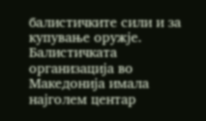балистичките сили и за купување оружје.
Балистичката организација во Македонија имала најголем центар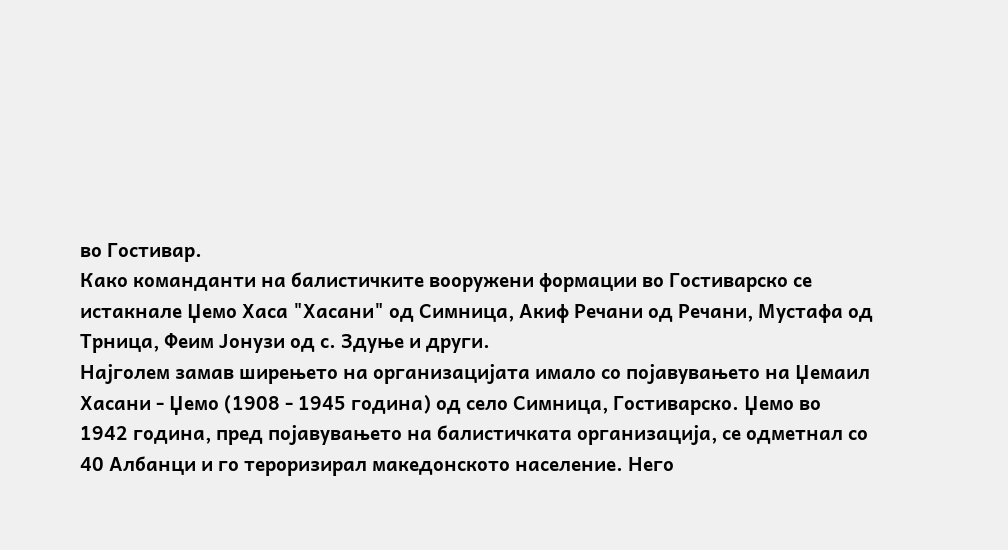во Гостивар.
Како команданти на балистичките вооружени формации во Гостиварско се
истакнале Џемо Хаса "Хасани" од Симница, Акиф Речани од Речани, Мустафа од
Трница, Феим Јонузи од с. Здуње и други.
Најголем замав ширењето на организацијата имало со појавувањето на Џемаил
Хасани - Џемо (1908 - 1945 година) од село Симница, Гостиварско. Џемо во
1942 година, пред појавувањето на балистичката организација, се одметнал со
40 Албанци и го тероризирал македонското население. Него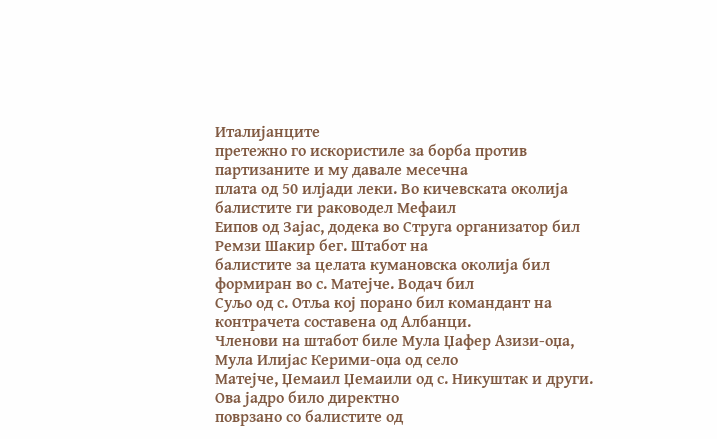Италијанците
претежно го искористиле за борба против партизаните и му давале месечна
плата од 50 илјади леки. Во кичевската околија балистите ги раководел Мефаил
Еипов од Зајас, додека во Струга организатор бил Ремзи Шакир бег. Штабот на
балистите за целата кумановска околија бил формиран во с. Матејче. Водач бил
Суљо од с. Отља кој порано бил командант на контрачета составена од Албанци.
Членови на штабот биле Мула Џафер Азизи-оџа, Мула Илијас Керими-оџа од село
Матејче, Џемаил Џемаили од с. Никуштак и други. Ова јадро било директно
поврзано со балистите од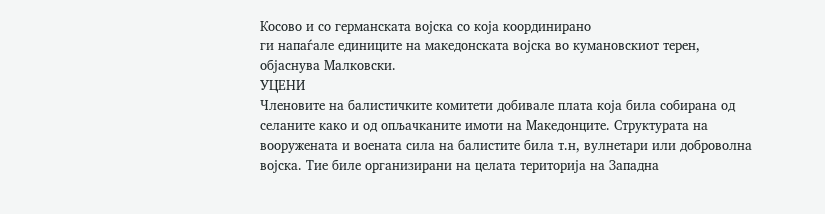Косово и со германската војска со која координирано
ги напаѓале единиците на македонската војска во кумановскиот терен,
објаснува Малковски.
УЦЕНИ
Членовите на балистичките комитети добивале плата која била собирана од
селаните како и од опљачканите имоти на Македонците. Структурата на
вооружената и воената сила на балистите била т.н, вулнетари или доброволна
војска. Тие биле организирани на целата територија на Западна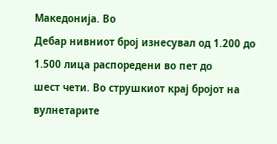Македонија. Во
Дебар нивниот број изнесувал од 1.200 до 1.500 лица распоредени во пет до
шест чети. Во струшкиот крај бројот на вулнетарите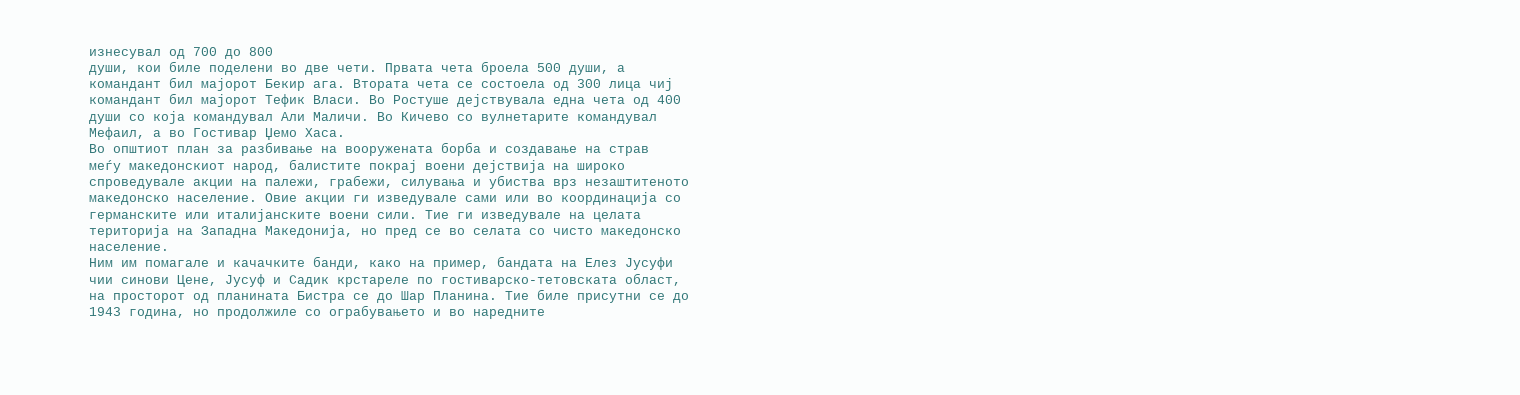изнесувал од 700 до 800
души, кои биле поделени во две чети. Првата чета броела 500 души, а
командант бил мајорот Бекир ага. Втората чета се состоела од 300 лица чиј
командант бил мајорот Тефик Власи. Во Ростуше дејствувала една чета од 400
души со која командувал Али Маличи. Во Кичево со вулнетарите командувал
Мефаил, а во Гостивар Џемо Хаса.
Во општиот план за разбивање на вооружената борба и создавање на страв
меѓу македонскиот народ, балистите покрај воени дејствија на широко
спроведувале акции на палежи, грабежи, силувања и убиства врз незаштитеното
македонско население. Овие акции ги изведувале сами или во координација со
германските или италијанските воени сили. Тие ги изведувале на целата
територија на Западна Македонија, но пред се во селата со чисто македонско
население.
Ним им помагале и качачките банди, како на пример, бандата на Елез Јусуфи
чии синови Цене, Јусуф и Садик крстареле по гостиварско-тетовската област,
на просторот од планината Бистра се до Шар Планина. Тие биле присутни се до
1943 година, но продолжиле со ограбувањето и во наредните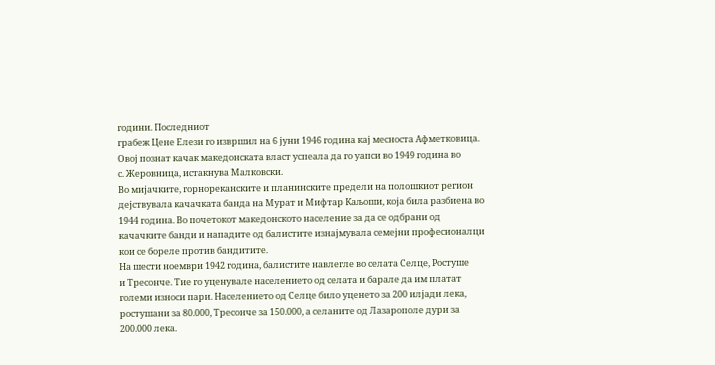години. Последниот
грабеж Цене Елези го извршил на 6 јуни 1946 година кај месноста Афметковица.
Овој познат качак македонската власт успеала да го уапси во 1949 година во
с. Жеровница, истакнува Малковски.
Во мијачките, горнореканските и планинските предели на полошкиот регион
дејствувала качачката банда на Мурат и Мифтар Каљоши, која била разбиена во
1944 година. Во почетокот македонското население за да се одбрани од
качачките банди и нападите од балистите изнајмувала семејни професионалци
кои се бореле против бандитите.
На шести ноември 1942 година, балистите навлегле во селата Селце, Ростуше
и Тресонче. Тие го уценувале населението од селата и барале да им платат
големи износи пари. Населението од Селце било уценето за 200 илјади лека,
ростушани за 80.000, Тресонче за 150.000, а селаните од Лазарополе дури за
200.000 лека.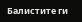Балистите ги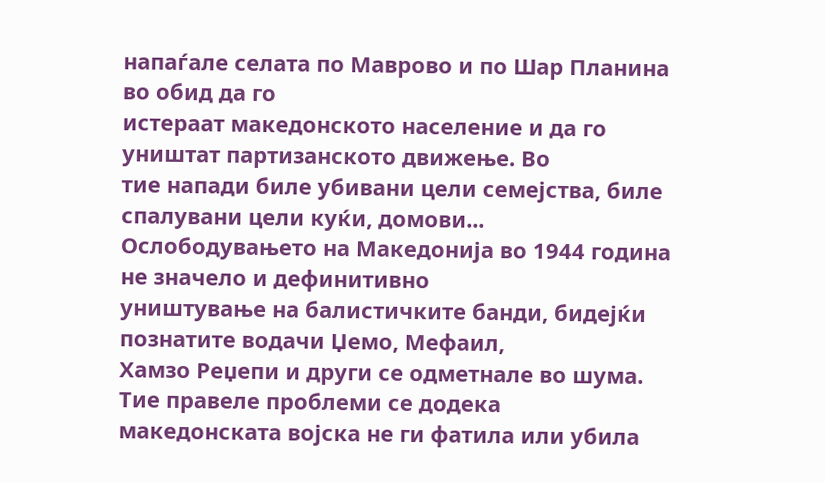напаѓале селата по Маврово и по Шар Планина во обид да го
истераат македонското население и да го уништат партизанското движење. Во
тие напади биле убивани цели семејства, биле спалувани цели куќи, домови...
Ослободувањето на Македонија во 1944 година не значело и дефинитивно
уништување на балистичките банди, бидејќи познатите водачи Џемо, Мефаил,
Хамзо Реџепи и други се одметнале во шума. Тие правеле проблеми се додека
македонската војска не ги фатила или убила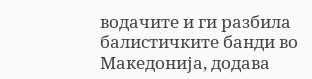водачите и ги разбила
балистичките банди во Македонија, додава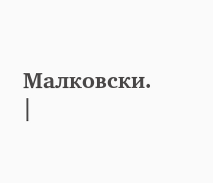Малковски.
|